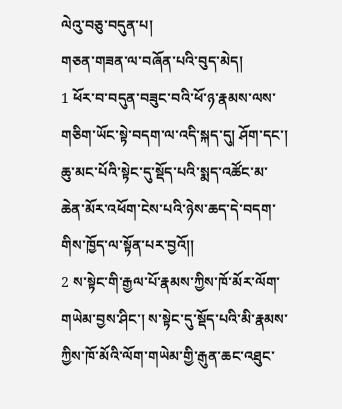ལེའུ་བཅུ་བདུན་པ།
གཅན་གཟན་ལ་བཞོན་པའི་བུད་མེད།
1 ཕོར་བ་བདུན་བཟུང་བའི་ཕོ་ཉ་རྣམས་ལས་གཅིག་ཡོང་སྟེ་བདག་ལ་འདི་སྐད་དུ། ཤོག་དང་། ཆུ་མང་པོའི་སྟེང་དུ་སྡོད་པའི་སྨད་འཚོང་མ་ཆེན་མོར་འཕོག་ངེས་པའི་ཉེས་ཆད་དེ་བདག་གིས་ཁྱོད་ལ་སྟོན་པར་བྱའོ།།
2 ས་སྟེང་གི་རྒྱལ་པོ་རྣམས་ཀྱིས་ཁོ་མོར་ལོག་གཡེམ་བྱས་ཤིང་། ས་སྟེང་དུ་སྡོད་པའི་མི་རྣམས་ཀྱིས་ཁོ་མོའི་ལོག་གཡེམ་གྱི་རྒུན་ཆང་འཐུང་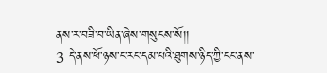ནས་ར་བཟི་བ་ཡིན་ཞེས་གསུངས་སོ།།
3 དེ་ནས་ཕོ་ཉས་ང་རང་དམ་པའི་ཐུགས་ཉིད་ཀྱི་ངང་ནས་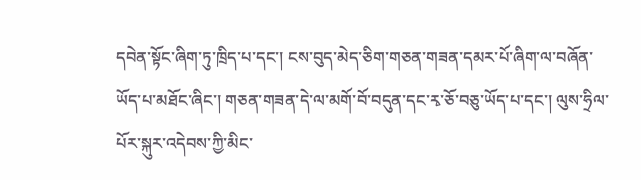དབེན་སྟོང་ཞིག་ཏུ་ཁྲིད་པ་དང་། ངས་བུད་མེད་ཅིག་གཅན་གཟན་དམར་པོ་ཞིག་ལ་བཞོན་ཡོད་པ་མཐོང་ཞིང་། གཅན་གཟན་དེ་ལ་མགོ་བོ་བདུན་དང་རྭ་ཅོ་བཅུ་ཡོད་པ་དང་། ལུས་ཧྲིལ་པོར་སྐུར་འདེབས་ཀྱི་མིང་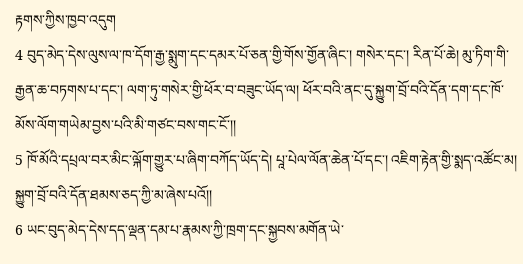རྟགས་ཀྱིས་ཁྱབ་འདུག
4 བུད་མེད་དེས་ལུས་ལ་ཁ་དོག་རྒྱ་སྨུག་དང་དམར་པོ་ཅན་གྱི་གོས་གྱོན་ཞིང་། གསེར་དང་། རིན་པོ་ཆེ། མུ་ཏིག་གི་རྒྱན་ཆ་བཏགས་པ་དང་། ལག་ཏུ་གསེར་གྱི་ཕོར་བ་བཟུང་ཡོད་ལ། ཕོར་བའི་ནང་དུ་སྐྱུག་བྲོ་བའི་དོན་དག་དང་ཁོ་མོས་ལོག་གཡེམ་བྱས་པའི་མི་གཙང་བས་གང་ངོ་།།
5 ཁོ་མོའི་དཔྲལ་བར་མིང་ལྐོག་གྱུར་པ་ཞིག་བཀོད་ཡོད་དེ། པཱ་པེལ་ལོན་ཆེན་པོ་དང་། འཇིག་རྟེན་གྱི་སྨད་འཚོང་མ། སྐྱུག་བྲོ་བའི་དོན་ཐམས་ཅད་ཀྱི་མ་ཞེས་པའོ།།
6 ཡང་བུད་མེད་དེས་དད་ལྡན་དམ་པ་རྣམས་ཀྱི་ཁྲག་དང་སྐྱབས་མགོན་ཡེ་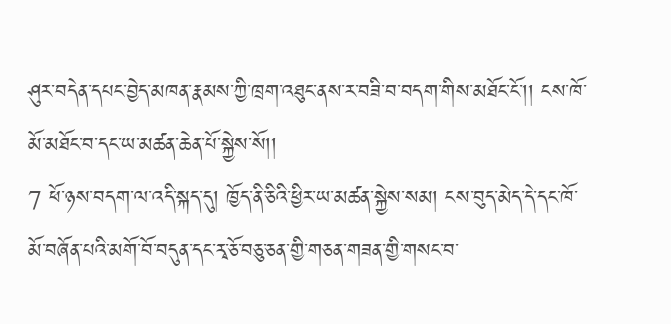ཤུར་བདེན་དཔང་བྱེད་མཁན་རྣམས་ཀྱི་ཁྲག་འཐུང་ནས་ར་བཟི་བ་བདག་གིས་མཐོང་ངོ་།། ངས་ཁོ་མོ་མཐོང་བ་དང་ཡ་མཚན་ཆེན་པོ་སྐྱེས་སོ།།
7 ཕོ་ཉས་བདག་ལ་འདི་སྐད་དུ། ཁྱོད་ནི་ཅིའི་ཕྱིར་ཡ་མཚན་སྐྱེས་སམ། ངས་བུད་མེད་དེ་དང་ཁོ་མོ་བཞོན་པའི་མགོ་བོ་བདུན་དང་རྭ་ཅོ་བཅུ་ཅན་གྱི་གཅན་གཟན་གྱི་གསང་བ་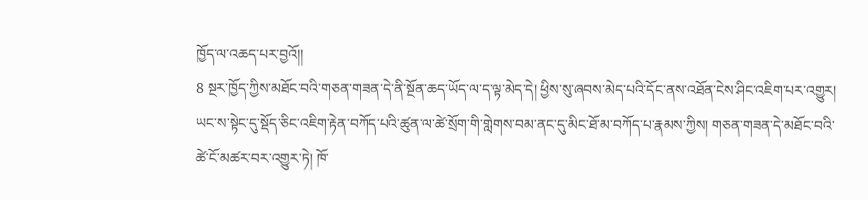ཁྱོད་ལ་འཆད་པར་བྱའོ།།
8 སྔར་ཁྱོད་ཀྱིས་མཐོང་བའི་གཅན་གཟན་དེ་ནི་སྔོན་ཆད་ཡོད་ལ་ད་ལྟ་མེད་དེ། ཕྱིས་སུ་ཞབས་མེད་པའི་དོང་ནས་འཐོན་ངེས་ཤིང་འཇིག་པར་འགྱུར། ཡང་ས་སྟེང་དུ་སྡོད་ཅིང་འཇིག་རྟེན་བཀོད་པའི་ཚུན་ལ་ཚེ་སྲོག་གི་གླེགས་བམ་ནང་དུ་མིང་ཐོ་མ་བཀོད་པ་རྣམས་ཀྱིས། གཅན་གཟན་དེ་མཐོང་བའི་ཚེ་ངོ་མཚར་བར་འགྱུར་ཏེ། ཁོ་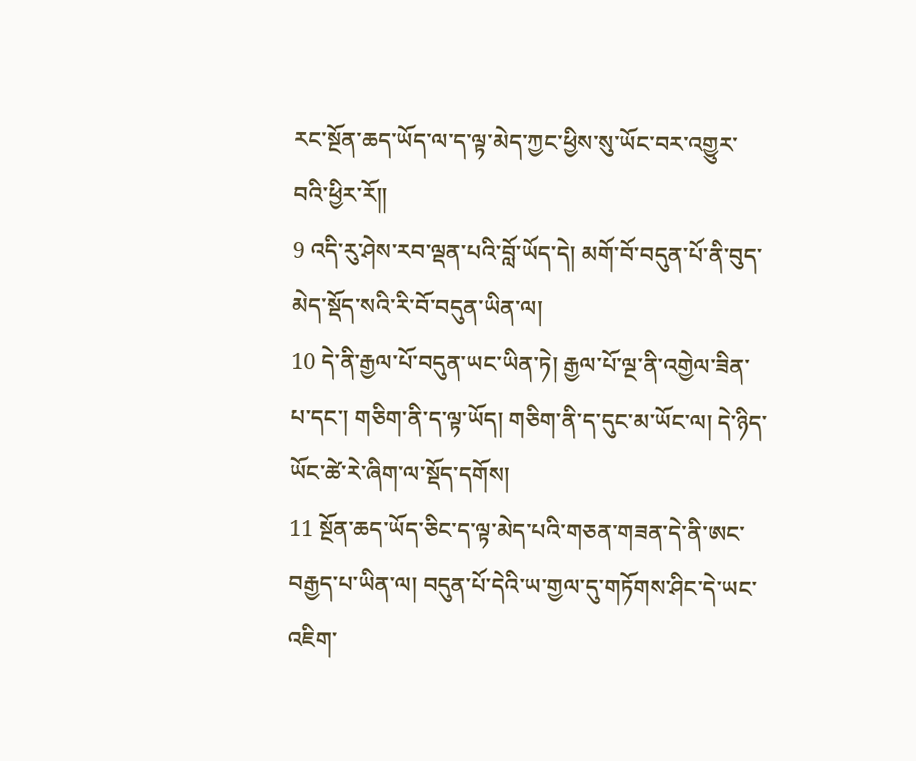རང་སྔོན་ཆད་ཡོད་ལ་ད་ལྟ་མེད་ཀྱང་ཕྱིས་སུ་ཡོང་བར་འགྱུར་བའི་ཕྱིར་རོ༎
9 འདི་རུ་ཤེས་རབ་ལྡན་པའི་བློ་ཡོད་དེ། མགོ་བོ་བདུན་པོ་ནི་བུད་མེད་སྡོད་སའི་རི་བོ་བདུན་ཡིན་ལ།
10 དེ་ནི་རྒྱལ་པོ་བདུན་ཡང་ཡིན་ཏེ། རྒྱལ་པོ་ལྔ་ནི་འགྱེལ་ཟིན་པ་དང་། གཅིག་ནི་ད་ལྟ་ཡོད། གཅིག་ནི་ད་དུང་མ་ཡོང་ལ། དེ་ཉིད་ཡོང་ཚེ་རེ་ཞིག་ལ་སྡོད་དགོས།
11 སྔོན་ཆད་ཡོད་ཅིང་ད་ལྟ་མེད་པའི་གཅན་གཟན་དེ་ནི་ཨང་བརྒྱད་པ་ཡིན་ལ། བདུན་པོ་དེའི་ཡ་གྱལ་དུ་གཏོགས་ཤིང་དེ་ཡང་འཇིག་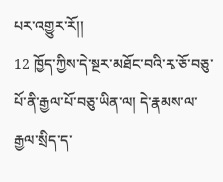པར་འགྱུར་རོ།།
12 ཁྱོད་ཀྱིས་དེ་སྔར་མཐོང་བའི་རྭ་ཅོ་བཅུ་པོ་ནི་རྒྱལ་པོ་བཅུ་ཡིན་ལ། དེ་རྣམས་ལ་རྒྱལ་སྲིད་ད་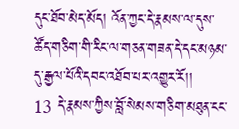དུང་ཐོབ་མེད་མོད། འོན་ཀྱང་དེ་རྣམས་ལ་དུས་ཚོད་གཅིག་གི་རིང་ལ་གཅན་གཟན་དེ་དང་མཉམ་དུ་རྒྱལ་པོའི་དབང་འཐོབ་པར་འགྱུར་རོ།།
13 དེ་རྣམས་ཀྱིས་བློ་སེམས་གཅིག་མཐུན་ངང་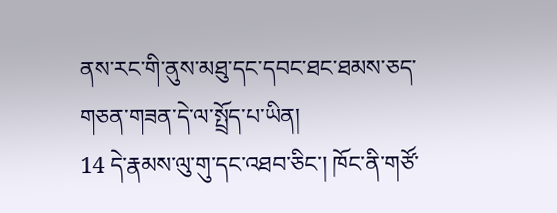ནས་རང་གི་ནུས་མཐུ་དང་དབང་ཐང་ཐམས་ཅད་གཅན་གཟན་དེ་ལ་སྤྲོད་པ་ཡིན།
14 དེ་རྣམས་ལུ་གུ་དང་འཐབ་ཅིང་། ཁོང་ནི་གཙོ་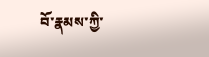བོ་རྣམས་ཀྱི་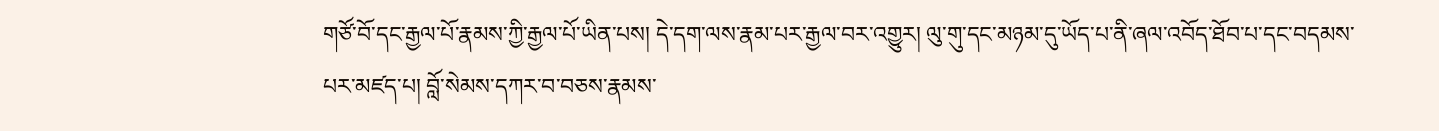གཙོ་བོ་དང་རྒྱལ་པོ་རྣམས་ཀྱི་རྒྱལ་པོ་ཡིན་པས། དེ་དག་ལས་རྣམ་པར་རྒྱལ་བར་འགྱུར། ལུ་གུ་དང་མཉམ་དུ་ཡོད་པ་ནི་ཞལ་འབོད་ཐོབ་པ་དང་བདམས་པར་མཛད་པ། བློ་སེམས་དཀར་བ་བཅས་རྣམས་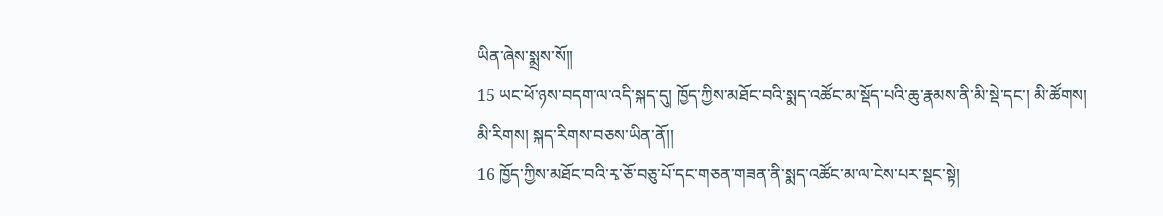ཡིན་ཞེས་སྨྲས་སོ།།
15 ཡང་ཕོ་ཉས་བདག་ལ་འདི་སྐད་དུ། ཁྱོད་ཀྱིས་མཐོང་བའི་སྨད་འཚོང་མ་སྡོད་པའི་ཆུ་རྣམས་ནི་མི་སྡེ་དང་། མི་ཚོགས། མི་རིགས། སྐད་རིགས་བཅས་ཡིན་ནོ།།
16 ཁྱོད་ཀྱིས་མཐོང་བའི་རྭ་ཅོ་བཅུ་པོ་དང་གཅན་གཟན་ནི་སྨད་འཚོང་མ་ལ་ངེས་པར་སྡང་སྟེ།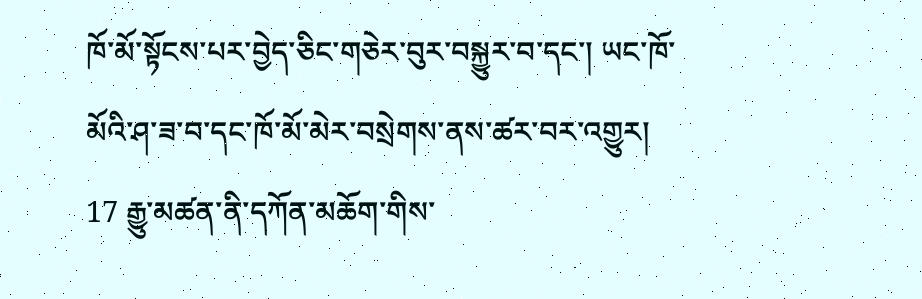ཁོ་མོ་སྟོངས་པར་བྱེད་ཅིང་གཅེར་བུར་བསྐྱུར་བ་དང་། ཡང་ཁོ་མོའི་ཤ་ཟ་བ་དང་ཁོ་མོ་མེར་བསྲེགས་ནས་ཚར་བར་འགྱུར།
17 རྒྱུ་མཚན་ནི་དཀོན་མཆོག་གིས་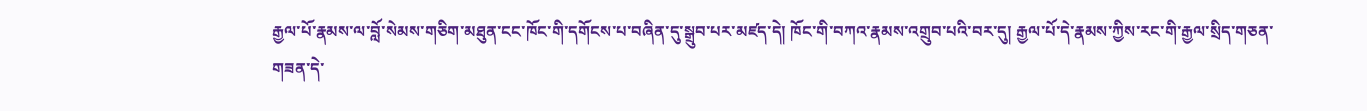རྒྱལ་པོ་རྣམས་ལ་བློ་སེམས་གཅིག་མཐུན་ངང་ཁོང་གི་དགོངས་པ་བཞིན་དུ་སྒྲུབ་པར་མཛད་དེ། ཁོང་གི་བཀའ་རྣམས་འགྲུབ་པའི་བར་དུ། རྒྱལ་པོ་དེ་རྣམས་ཀྱིས་རང་གི་རྒྱལ་སྲིད་གཅན་གཟན་དེ་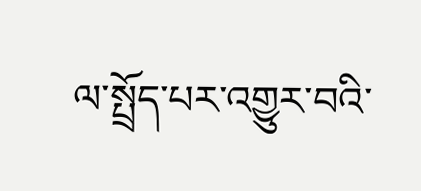ལ་སྤྲོད་པར་འགྱུར་བའི་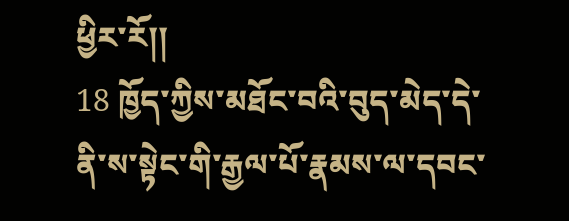ཕྱིར་རོ།།
18 ཁྱོད་ཀྱིས་མཐོང་བའི་བུད་མེད་དེ་ནི་ས་སྟེང་གི་རྒྱལ་པོ་རྣམས་ལ་དབང་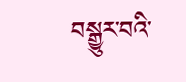བསྒྱུར་བའི་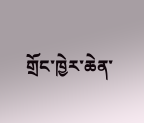གྲོང་ཁྱེར་ཆེན་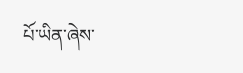པོ་ཡིན་ཞེས་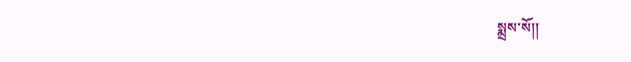སྨྲས་སོ།།